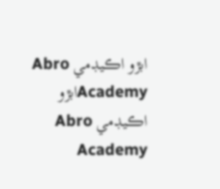ابڙو اڪيڊمي Abro Academyابڙو اڪيڊمي Abro Academy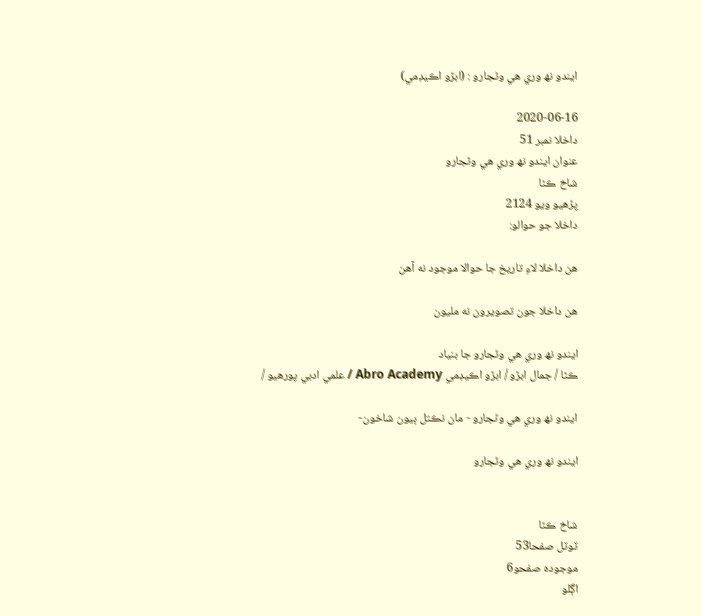ايندو نھ وري ھي وڻجارو : (ابڙو اڪيڊمي)

2020-06-16
داخلا نمبر 51
عنوان ايندو نھ وري ھي وڻجارو
شاخ ڪٿا
پڙهيو ويو 2124
داخلا جو حوالو:

هن داخلا لاءِ تاريخ جا حوالا موجود نه آهن

هن داخلا جون تصويرون نه مليون

ايندو نھ وري ھي وڻجارو جا بنياد
ڪٿا / جمال ابڙو / ابڙو اڪيڊمي Abro Academy / علمي ادبي پورهيو /

ايندو نھ وري ھي وڻجارو - مان نڪتل ٻيون شاخون-

ايندو نھ وري ھي وڻجارو


شاخ ڪٿا
ٽوٽل صفحا53
موجودہ صفحو6
اڳلو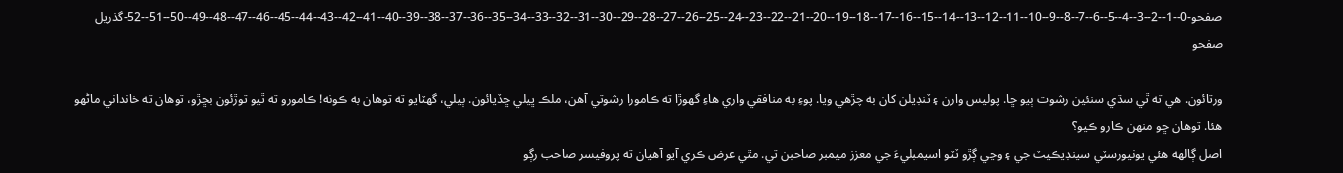صفحو-0--1--2--3--4--5--6--7--8--9--10--11--12--13--14--15--16--17--18--19--20--21--22--23--24--25--26--27--28--29--30--31--32--33--34--35--36--37--38--39--40--41--42--43--44--45--46--47--48--49--50--51--52-گذريل صفحو

ورتائون. هي ته ٿي سڌي سنئين رشوت ٻيو ڇا. پوليس وارن ۽ ٽنڊيلن کان به چڙهي ويا. پوءِ به منافقي واري هاءِ گهوڙا ته ڪامورا رشوتي آهن، ملڪ ڀيلي ڇڏيائون. ٻيلي، گهٽايو ته توهان به ڪونه! ڪامورو ته ٿيو توڙئون بڇڙو، توهان ته خانداني ماڻهو هئا. توهان ڇو منهن ڪارو ڪيو؟
اصل ڳالهه هئي يونيورسٽي سينڊيڪيٽ جي ۽ وڃي ڳڙو ٽٽو اسيمبليءَ جي معزز ميمبر صاحبن تي. مٿي عرض ڪري آيو آهيان ته پروفيسر صاحب رڳو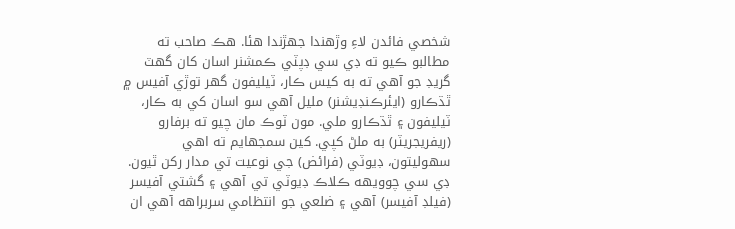شخصي فائدن لاءِ وڙهندا جهڙندا هئا. هڪ صاحب ته مطالبو ڪيو ته ڊي سي ڊپٽي ڪمشنر اسان کان گهٽ گريڊ جو آهي ته به کيس ڪار، ٽيليفون گهر توڙي آفيس ۾ ٿڌڪارو (ايئرڪنڊيشنر) مليل آهي سو اسان کي به ڪار، ٽيليفون ۽ ٿڌڪارو ملي. مون ٽوڪ مان چيو ته برفارو (ريفريجريٽر) به ملڻ کپي. کين سمجهايم ته اهي سهوليتون، ڊيوٽي (فرائض) جي نوعيت تي مدار رکن ٿيون. ڊي سي چوويهه ڪلاڪ ڊيوٽي تي آهي ۽ گشتي آفيسر (فيلڊ آفيسر) آهي ۽ ضلعي جو انتظامي سربراهه آهي ان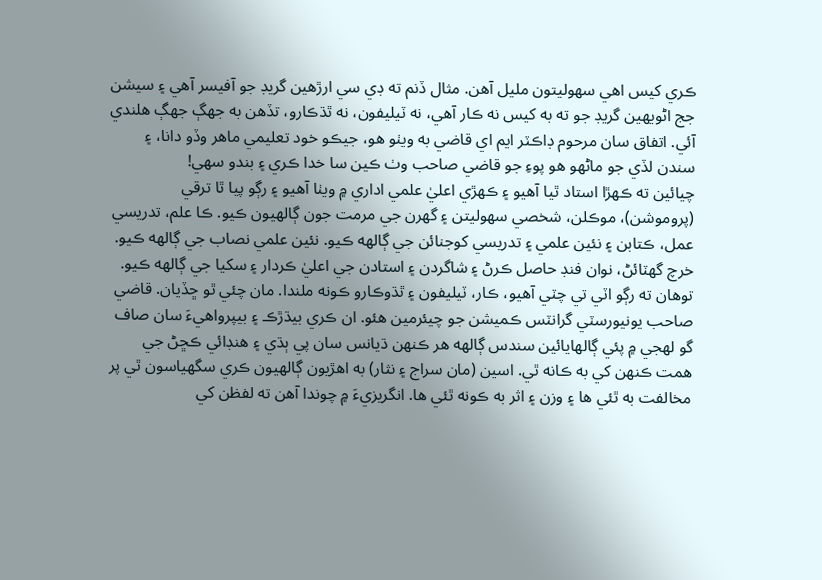ڪري کيس اهي سهوليتون مليل آهن. مثال ڏنم ته ڊي سي ارڙهين گريڊ جو آفيسر آهي ۽ سيشن جج اڻويهين گريڊ جو ته به کيس نه ڪار آهي، نه ٽيليفون، نه ٿڌڪارو، تڏهن به جهڳ جهڳ هلندي آئي. اتفاق سان مرحوم ڊاڪٽر ايم اي قاضي به ويٺو هو، جيڪو خود تعليمي ماهر وڏو دانا، ۽ سندن لڏي جو ماڻهو هو پوءِ جو قاضي صاحب وٺ ڪين سا خدا ڪري ۽ بندو سهي!
چيائين ته ڪهڙا استاد ٿيا آهيو ۽ ڪهڙي اعليٰ علمي اداري ۾ ويٺا آهيو ۽ رڳو پيا ٿا ترقي (پروموشن)، موڪلن، شخصي سهوليتن ۽ گهرن جي مرمت جون ڳالهيون ڪيو. ڪا علم، تدريسي عمل، ڪتابن ۽ نئين علمي ۽ تدريسي کوجنائن جي ڳالهه ڪيو. نئين علمي نصاب جي ڳالهه ڪيو. خرچ گهٽائڻ، نوان فنڊ حاصل ڪرڻ ۽ شاگردن ۽ استادن جي اعليٰ ڪردار ۽ سکيا جي ڳالهه ڪيو. توهان ته رڳو اٽي تي چٽي آهيو، ڪار، ٽيليفون ۽ ٿڌوڪارو ڪونه ملندا. مان چئي ٿو ڇڏيان. قاضي صاحب يونيورسٽي گرانٽس ڪميشن جو چيئرمين هئو. ان ڪري بيڌڙڪ ۽ بيپرواهيءَ سان صاف گو لهجي ۾ پئي ڳالهايائين سندس ڳالهه هر ڪنهن ڌيانس سان پي ٻڌي ۽ هنڊائي ڪڇڻ جي همت ڪنهن کي به ڪانه ٿي. اسين (مان سراج ۽ نثار) به اهڙيون ڳالهيون ڪري سگهياسون ٿي پر مخالفت به ٿئي ها ۽ وزن ۽ اثر به ڪونه ٿئي ها. انگريزيءَ ۾ چوندا آهن ته لفظن کي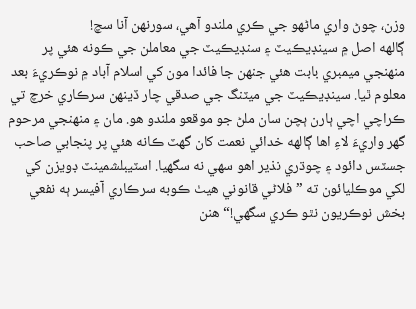وزن، چوڻ واري ماڻهو جي ڪري ملندو آهي، سورنهن آنا سچ!
ڳالهه اصل ۾ سينڊيڪيٽ ۽ سنڊيڪيٽ جي معاملن جي ڪونه هئي پر منهنجي ميمبري بابت هئي جنهن جا فائدا مون کي اسلام آباد ۾ نوڪريءَ بعد معلوم ٿيا. سينڊيڪيٽ جي ميٽنگ جي صدقي چار ڏينهن سرڪاري خرچ تي ڪراچي اچي ٻارن ٻچن سان ملڻ جو موقعو ملندو هو. مان ۽ منهنجي مرحوم گهر واريءَ لاءِ اها ڳالهه خدائي نعمت کان گهٽ ڪانه هئي پر پنجابي صاحب جسٽس دائود ۽ چوڌري نذير اهو سهي نه سگهيا. اسٽيبلشمينٽ ڊويزن کي لکي موڪليائون ته ”فلاڻي قانوني هيٺ ڪوبه سرڪاري آفيسر ٻه نفعي بخش نوڪريون نٿو ڪري سگهي!“ هنن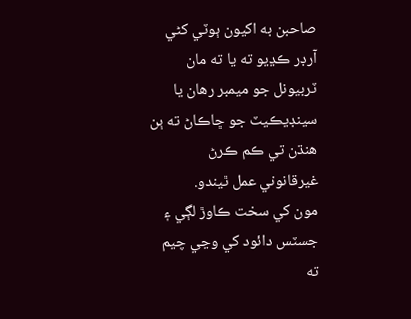صاحبن به اکيون ٻوٽي کڻي آرڊر ڪڍيو ته يا ته مان ٽربيونل جو ميمبر رهان يا سينڊيڪيٽ جو ڇاڪاڻ ته ٻن هنڌن تي ڪم ڪرڻ غيرقانوني عمل ٿيندو.
مون کي سخت ڪاوڙ لڳي ۽ جسٽس دائود کي وڃي چيم ته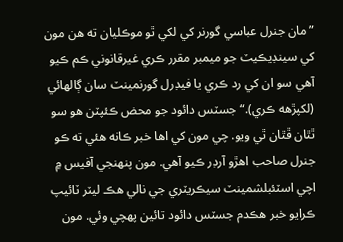”مان جنرل عباسي گورنر کي لکي ٿو موڪليان ته هن مون کي سينڊيڪيٽ جو ميمبر مقرر ڪري غيرقانوني ڪم ڪيو آهي سو ان کي رد ڪري يا فيڊرل گورنمينٽ سان ڳالهائي (لکپڙهه ڪري).“ جسٽس دائود جو محض ڪئپٽن هو سو ٿٿان ڦٿان ٿي ويو. چي مون کي اها خبر ڪانه هئي ته ڪو جنرل صاحب اهڙو آرڊر ڪيو آهي. مون پنهنجي آفيس ۾ اچي اسٽئبلشمينٽ سيڪريٽري جي نالي هڪ ليٽر ٽائيپ ڪرايو خبر هڪدم جسٽس دائود تائين پهچي وئي. مون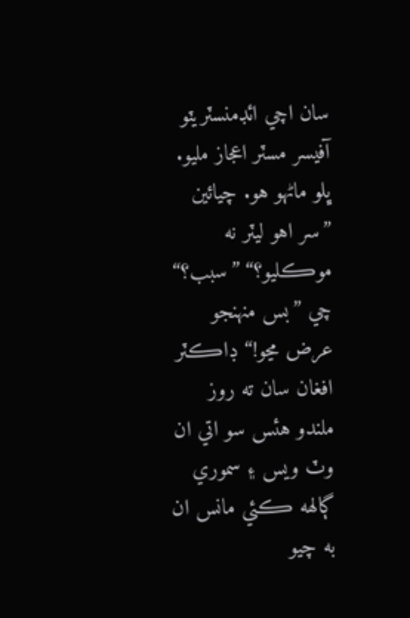سان اچي ائڊمنسٽريٽو آفيسر مسٽر اعجاز مليو. ڀلو ماڻهو هو. چيائين ”سر اهو ليٽر نه موڪليو؟“ ”سبب؟“ چي ”بس منهنجو عرض مڃو!“ ڊاڪٽر افغان سان ته روز ملندو هئس سو اتي ان وٽ ويس ۽ سموري ڳالهه ڪئي مانس ان به چيو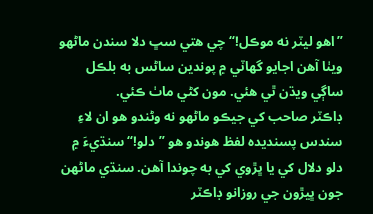”اهو ليٽر نه موڪل!“ چي هتي سڀ دلا سندن ماڻهو ويٺا آهن اجايو گهاٽي ۾ پوندين ساڻس به بلڪل ساڳي ويڌن ٿي هئي. مون کڻي ماٺ ڪئي.
ڊاڪٽر صاحب کي جيڪو ماڻهو نه وڻندو هو ان لاءِ سندس پسنديده لفظ هوندو هو ”دلو!“ سنڌيءَ ۾ دلو دلال کي يا ڀڙوي کي به چوندا آهن. سنڌي ماڻهن جون ڀيڙون جي روزانو ڊاڪٽر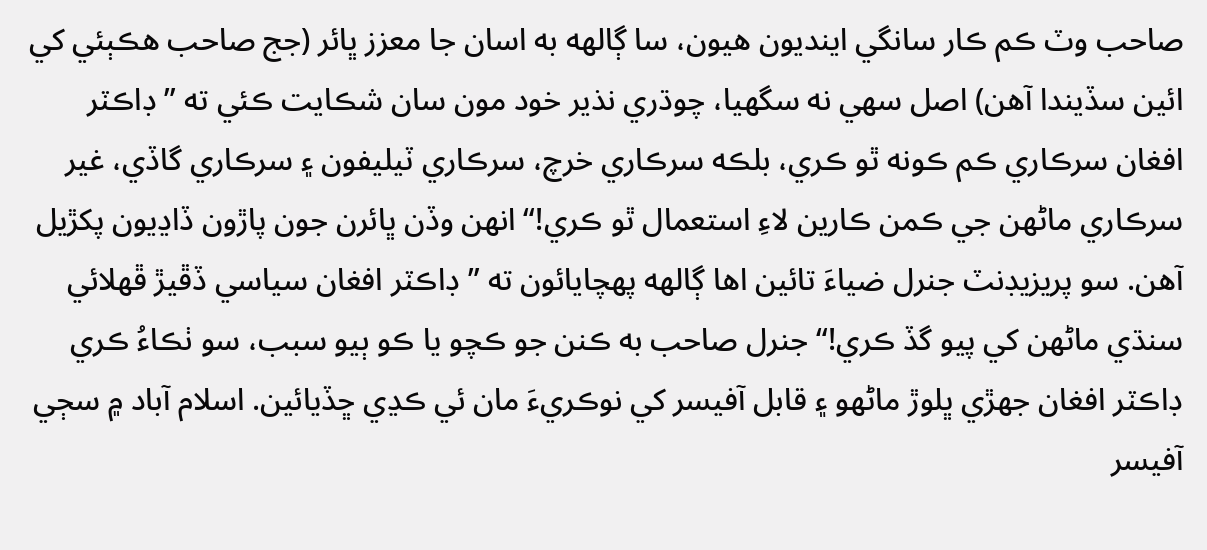صاحب وٽ ڪم ڪار سانگي اينديون هيون، سا ڳالهه به اسان جا معزز ڀائر (جج صاحب هڪٻئي کي ائين سڏيندا آهن) اصل سهي نه سگهيا، چوڌري نذير خود مون سان شڪايت ڪئي ته ”ڊاڪٽر افغان سرڪاري ڪم ڪونه ٿو ڪري، بلڪه سرڪاري خرچ، سرڪاري ٽيليفون ۽ سرڪاري گاڏي، غير سرڪاري ماڻهن جي ڪمن ڪارين لاءِ استعمال ٿو ڪري!“ انهن وڏن ڀائرن جون پاڙون ڏاڍيون پکڙيل آهن. سو پريزيڊنٽ جنرل ضياءَ تائين اها ڳالهه پهچايائون ته ”ڊاڪٽر افغان سياسي ڏڦيڙ ڦهلائي سنڌي ماڻهن کي پيو گڏ ڪري!“ جنرل صاحب به ڪنن جو ڪچو يا ڪو ٻيو سبب، سو ٺڪاءُ ڪري ڊاڪٽر افغان جهڙي ڀلوڙ ماڻهو ۽ قابل آفيسر کي نوڪريءَ مان ئي ڪڍي ڇڏيائين. اسلام آباد ۾ سڄي آفيسر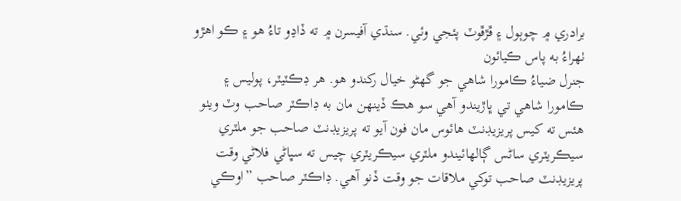برادري ۾ چوٻول ۽ ڦڙڦوٽ پئجي وئي. سنڌي آفيسرن ۾ ته ڏاڍو تاءُ هو ۽ ڪو اهڙو ٺهراءُ به پاس ڪيائون
جنرل ضياءُ ڪامورا شاهي جو گهڻو خيال رکندو هو. هر ڊڪٽيٽر، پوليس ۽ ڪامورا شاهي تي ڀاڙيندو آهي سو هڪ ڏينهن مان به ڊاڪٽر صاحب وٽ ويٺو هئس ته کيس پريزيڊنٽ هائوس مان فون آيو ته پريزيڊنٽ صاحب جو ملٽري سيڪريٽري ساڻس ڳالهائيندو ملٽري سيڪريٽري چيس ته سڀاڻي فلاڻي وقت پريزيڊنٽ صاحب توکي ملاقات جو وقت ڏنو آهي. ڊاڪٽر صاحب ”اوڪي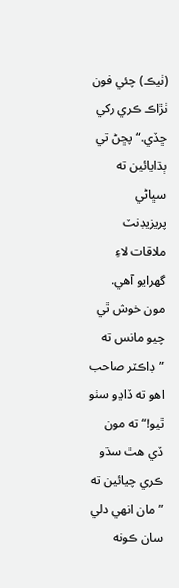(ٺيڪ) چئي فون ٺڙاڪ ڪري رکي ڇڏي.“ پڇڻ تي ٻڌايائين ته سڀاڻي پريزيڊنٽ ملاقات لاءِ گهرايو آهي. مون خوش ٿي چيو مانس ته ”ڊاڪٽر صاحب اهو ته ڏاڍو سٺو ٿيو!“ ته مون ڏي هٿ سڌو ڪري چيائين ته ”مان انهي دلي سان ڪونه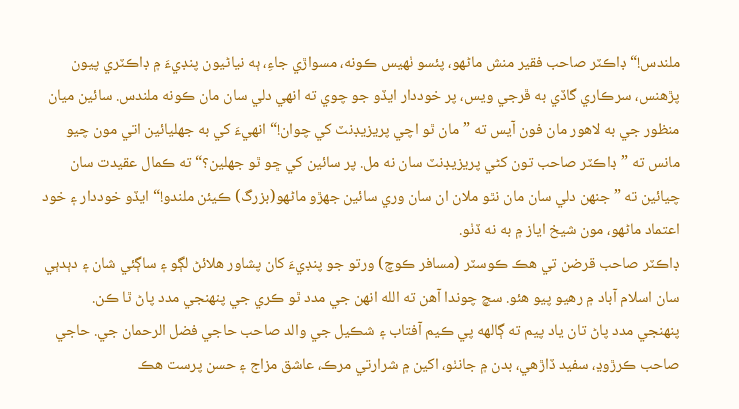ملندس!“ ڊاڪٽر صاحب فقير منش ماڻهو، پئسو ٺهيس ڪونه، مسواڙي جاءِ، ٻه نياڻيون پنڊيءَ ۾ ڊاڪٽري پيون پڙهنس، سرڪاري گاڏي به ڦرجي ويس، پر خوددار ايڏو جو چوي ته انهي دلي سان مان ڪونه ملندس. سائين ميان منظور جي به لاهور مان فون آيس ته ”مان ٿو اچي پريزيڊنٽ کي چوان!“ انهيءَ کي به جهليائين اتي مون چيو مانس ته ”ڊاڪٽر صاحب تون کڻي پريزيڊنٽ سان نه مل. پر سائين کي ڇو ٿو جهلين؟“ ته ڪمال عقيدت سان چيائين ته ”جنهن دلي سان مان نٿو ملان ان سان وري سائين جهڙو ماڻهو(بزرگ) ڪيئن ملندو!“ ايڏو خوددار ۽ خود اعتماد ماڻهو، مون شيخ اياز ۾ به نه ڏٺو.
ڊاڪٽر صاحب قرضن تي هڪ ڪوسٽر (مسافر ڪوچ) ورتو جو پنڊيءَ کان پشاور هلائڻ لڳو ۽ ساڳئي شان ۽ دٻدٻي سان اسلام آباد ۾ رهيو پيو هئو. سچ چوندا آهن ته الله انهن جي مدد ٿو ڪري جي پنهنجي مدد پاڻ ٿا ڪن.
پنهنجي مدد پاڻ تان ياد پيم ته ڳالهه پي ڪيم آفتاب ۽ شڪيل جي والد صاحب حاجي فضل الرحمان جي. حاجي صاحب ڪرڙوڍ، سفيد ڏاڙهي، بدن ۾ جانٺو، اکين ۾ شرارتي مرڪ، عاشق مزاج ۽ حسن پرست هڪ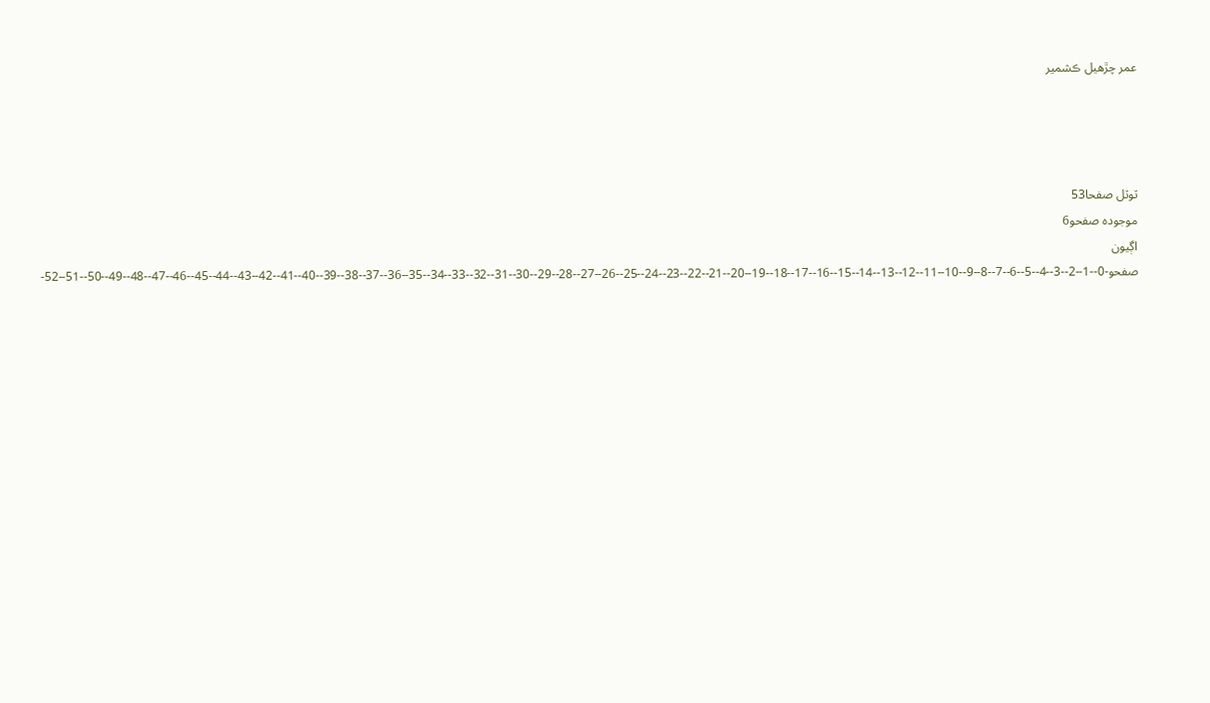عمر چڙهيل ڪشمير




ٽوٽل صفحا53
موجودہ صفحو6
اڳيون صفحو-0--1--2--3--4--5--6--7--8--9--10--11--12--13--14--15--16--17--18--19--20--21--22--23--24--25--26--27--28--29--30--31--32--33--34--35--36--37--38--39--40--41--42--43--44--45--46--47--48--49--50--51--52-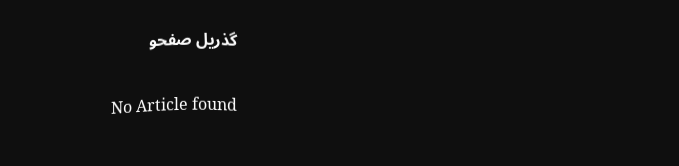گذريل صفحو

No Article found